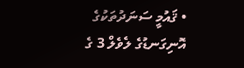• ޤައުމީ ސަނަދުތަކުގެ އޮނިގަނޑުގެ ލެވެލް 3 ގެ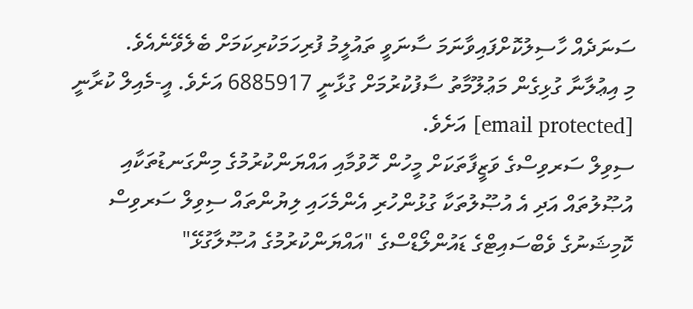ސަނަދެއް ހާސިލުކޮށްފައިވާނަމަ ސާނަވީ ތައުލީމު ފުރިހަމަކުރިކަމަށް ބެލެވޭނެއެވެ.
މި އިޢުލާނާ ގުޅިގެން މަޢުލޫމާތު ސާފުކުރުމަށް ގުޅާނީ 6885917 އަށެވެ. އީ-މެއިލް ކުރާނީ  [email protected] އަށެވެ.
ސިވިލް ސަރވިސްގެ ވަޒީފާތަކަށް މީހުން ހޮވުމާއި އައްޔަންކުރުމުގެ މިންގަނޑުތަކާއި އުޞޫލުތައް އަދި އެ އުޞޫލުތަކާ ގުޅުންހުރި އެންމެހައި ލިޔުންތައް ސިވިލް ސަރވިސް ކޮމިޝަނުގެ ވެބްސައިޓްގެ ޑައުންލޯޑްސްގެ "އައްޔަންކުރުމުގެ އުޞޫލާގުޅޭ"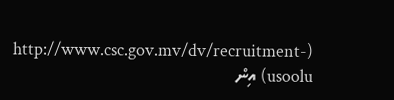(http://www.csc.gov.mv/dv/recruitment-usoolu) އިން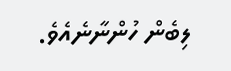ލިބެން ހުންނާނެއެވެ.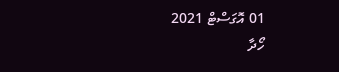01 އޮގަސްޓް 2021
ހޯދާ